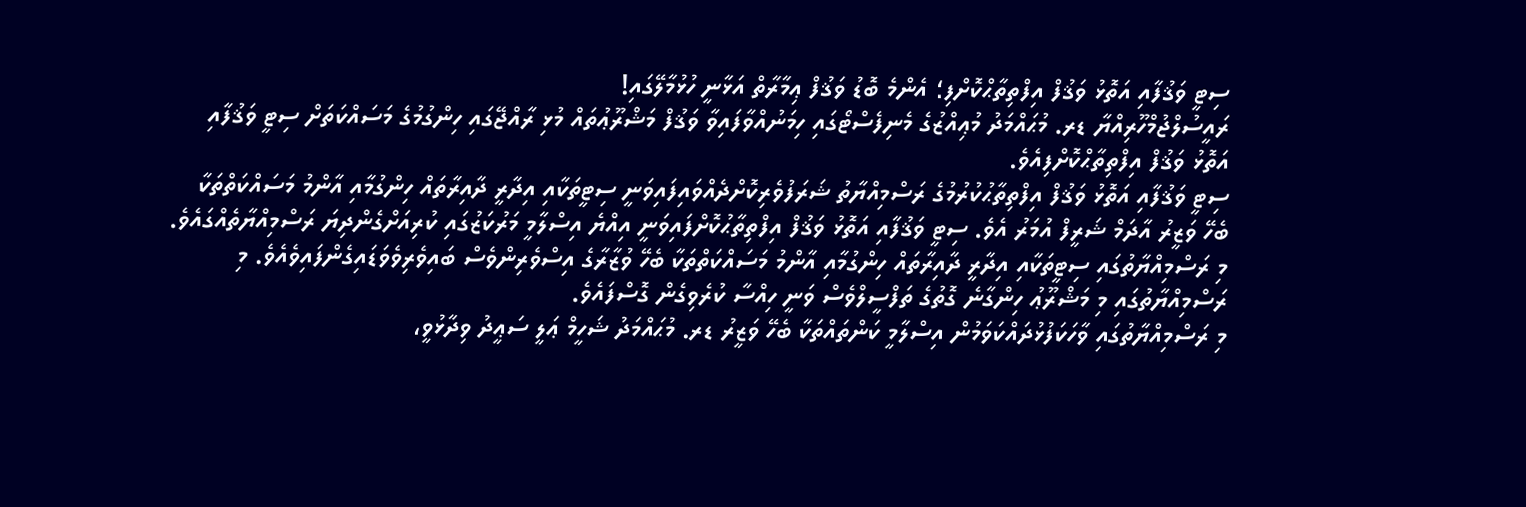ސިޓީ ވަޤުފާއި އަތޮޅު ވަޤުފް އިފްތިތާޙްކޮށްފި؛ އެންމެ ބޮޑު ވަޤުފް ޢިމާރާތް އަޅާނީ ހުޅުމާލޭގައި!
ރައީސުލްޖުމްހޫރިއްޔާ ޑރ. މުޙައްމަދު މުޢިއްޒުގެ މެނިފެސްޓޯގައި ހިމަނުއްވާފައިވާ ވަޤުފް މަޝްރޫޢުތައް މުޅި ރާއްޖޭގައި ހިންގުމުގެ މަސައްކަތަށް ސިޓީ ވަޤުފާއި އަތޮޅު ވަޤުފް އިފްތިތާޙްކޮށްފިއެވެ.
ސިޓީ ވަޤުފާއި އަތޮޅު ވަޤުފް އިފްތިތާޙުކުރުމުގެ ރަސްމިއްޔާތު ޝަރަފުވެރިކޮށްދެއްވައިފައިވަނީ ސިޓީތަކާއި އިދާރީ ދާއިރާތައް ހިންގުމާއި އާންމު މަސައްކަތްތަކާ ބެހޭ ވަޒީރު އާދަމް ޝަރީފް އުމަރު އެވެ. ސިޓީ ވަޤުފާއި އަތޮޅު ވަޤުފް އިފްތިތާޙުކޮށްފައިވަނީ އިއްޔެ އިސްލާމީ މަރުކަޒުގައި ކުރިއަށްގެންދިޔަ ރަސްމިއްޔާތެއްގައެވެ.
މި ރަސްމިއްޔާތުގައި ސިޓީތަކާއި އިދާރީ ދާއިރާތައް ހިންގުމާއި އާންމު މަސައްކަތްތަކާ ބެހޭ ވުޒާރާގެ އިސްވެރިންވެސް ބައިވެރިވެވަޑައިގެންފައިވެއެވެ. މި ރަސްމިއްޔާތުގައި މި މަޝްރޫޢު ހިންގާނެ ގޮތުގެ ތަފްސީލްވެސް ވަނީ ހިއްސާ ކުރެވިގެން ގޮސްފައެވެ.
މި ރަސްމިއްޔާތުގައި ވާހަކަފުޅުދައްކަވަމުން އިސްލާމީ ކަންތައްތަކާ ބެހޭ ވަޒީރު ޑރ. މުޙައްމަދު ޝަހީމް ޢަލީ ސަޢީދު ވިދާޅުވީ،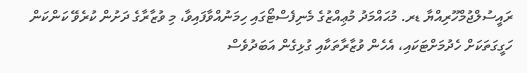ރައީސުލްޖުމްހޫރިއްޔާ ޑރ. މުޙައްމަދު މުޢިއްޒުގެ މެނިފެސްޓޯގައި ހިމަނުއްވާފައިވާ، މި ވުޒާރާގެ ދަށުން ކުރެވޭ ކަންކަން ހަގީގަތަކަށް ހެދުމަށްޓަކައި، އެހެން ވުޒާރާތަކާއި ގުޅިގެން އަބަދުވެސް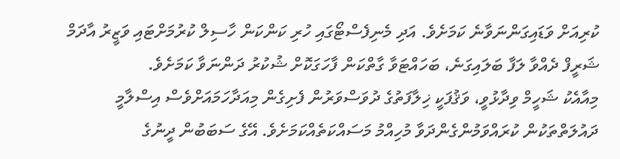ކުރިއަށް ވަޑައިގަންނަވާނެ ކަމަށެވެ. އަދި މެނިފެސްޓޯގައި ހުރި ކަންކަން ހާސިލް ކުރުމަށްޓައި ވަޒީރު އާދަމް ޝަރީފް ދެއްވާ ލަފާ ބަލައިގަނެ، ބަހައްޓަވާ ގާތްކަން ފާހަގަކޮށް ޝުކުރު ދަންނަވާ ކަމަށެވެ.
މިއާއެކު ޝަހީމް ވިދާޅުވީ، ވަޤުފަކީ ޚިލާފަތުގެ ދުވަސްވަރުން ފެށިގެން މިއަދާހަމައަށްވެސް އިސްލާމީ ދައުލަތްތަކުން ކުރައްވަމުންގެންދަވާ މުހިއްމު މަސައްކަތެއްކަމަށެވެ. އޭގެ ސަބަބުން ދީނުގެ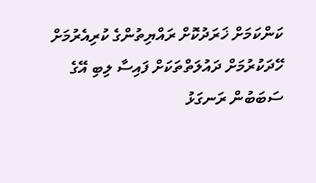ކަންކަމަށް ޚަރަދުކޮށް ރައްޔިތުންގެ ކުރިއެރުމަށް ހޭދަކުރުމަށް ދައުލަތްތަކަށް ފައިސާ ލިބި އޭގެ ސަބަބުން ރަނގަޅު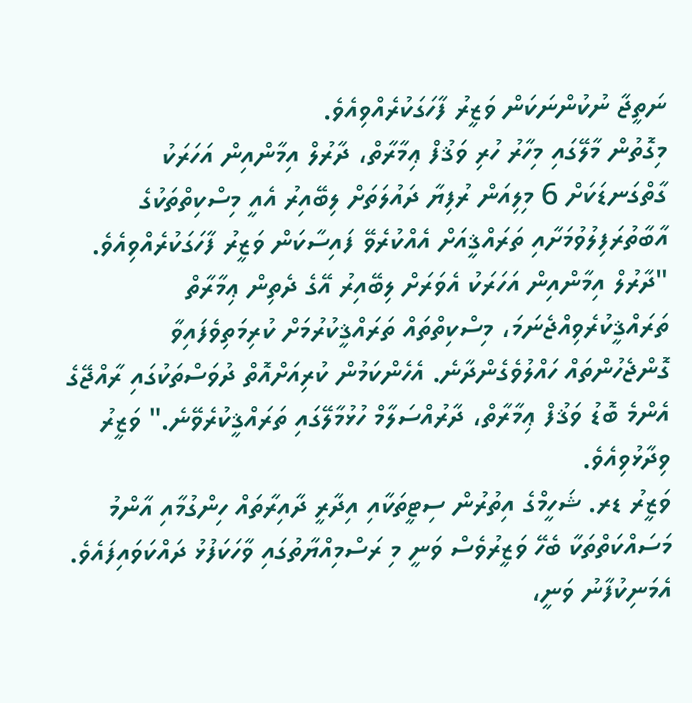ނަތީޖާ ނުކުންނަކަން ވަޒީރު ފާހަގަކުރެއްވިއެވެ.
މިގޮތުން މާލޭގައި މިހާރު ހުރި ވަޤުފް ޢިމާރާތް، ދާރުލް އިމާންއިން އަހަރަކު ގާތްގަނޑަކަށް 6 މިލިއަން ރުފިޔާ ދައުލަތަށް ލިބޭއިރު އެއީ މިސްކިތްތަކުގެ އާބާތުރަފިލުވުމަށާއި ތަރައްޤީއަށް އެއްކުރެވޭ ފައިސާކަން ވަޒީރު ފާހަގަކުރެއްވިއެވެ.
"ދާރުލް އިމާންއިން އަހަރަކު އެވަރަށް ލިބޭއިރު އޭގެ ދެތިން ޢިމާރާތް ތަރައްޤީކުރެވިއްޖެނަމަ، މިސްކިތްތައް ތަރައްޤީކުރުމަށް ކުރިމަތިވެފައިވާ ގޮންޖެހުންތައް ހައްލުވެގެންދާނެ. އެހެންކަމުން ކުރިއަށްއޮތް ދުވަސްތަކުގައި ރާއްޖޭގެ އެންމެ ބޮޑު ވަޤުފް ޢިމާރާތް، ދާރުއްސަލާމް ހުޅުމާލޭގައި ތަރައްޤީކުރެވޭނެ." ވަޒީރު ވިދާޅުވިއެވެ.
ވަޒީރު ޑރ. ޝަހީމްގެ އިތުރުން ސިޓީތަކާއި އިދާރީ ދާއިރާތައް ހިންގުމާއި އާންމު މަސައްކަތްތަކާ ބެހޭ ވަޒީރުވެސް ވަނީ މި ރަސްމިއްޔާތުގައި ވާހަކަފުޅު ދައްކަވައިފައެވެ. އެމަނިކުފާނު ވަނީ،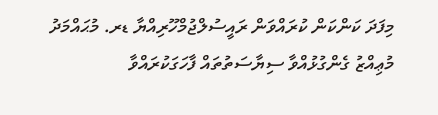މިފަދަ ކަންކަން ކުރައްވަން ރައީސުލްޖުމްހޫރިއްޔާ ޑރ. މުޙައްމަދު މުޢިއްޒު ގެންގުޅުއްވާ ސިޔާސަތުތައް ފާހަގަކުރައްވާ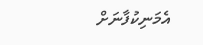އެމަނިކުފާނަށް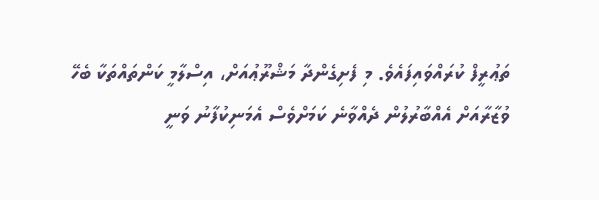ތަޢުރީފް ކުރައްވައިފައެވެ. މި ފެށިގެންދާ މަޝްރޫޢުއަށް، އިސްލާމީ ކަންތައްތަކާ ބެހޭ ވުޒާރާއަށް އެއްބާރުލުން ދެއްވާނެ ކަމަށްވެސް އެމަނިކުފާނު ވަނީ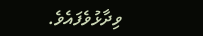ވިދާޅުވެފައެވެ.